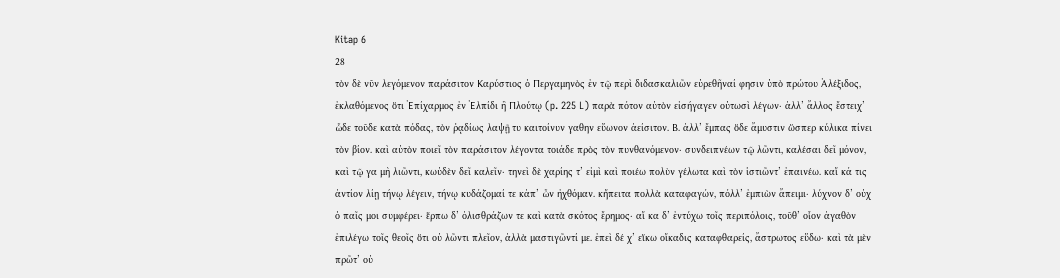Kitap 6
28
τὸν δὲ νῦν λεγόμενον παράσιτον Καρύστιος ὁ Περγαμηνὸς ἐν τῷ περὶ διδασκαλιῶν εὑρεθῆναί φησιν ὑπὸ πρώτου Ἀλέξιδος, ἐκλαθόμενος ὅτι Ἐπίχαρμος ἐν Ἐλπίδι ἢ Πλούτῳ (p. 225 L) παρὰ πότον αὐτὸν εἰσήγαγεν οὑτωσὶ λέγων· ἀλλ’ ἄλλος ἔστειχ’ ὧδε τοῦδε κατὰ πόδας, τὸν ῥᾳδίως λαψῇ τυ καιτοίνυν γαθην εὔωνον ἀείσιτον. Β. ἀλλ’ ἔμπας ὅδε ἄμυστιν ὥσπερ κύλικα πίνει τὸν βίον. καὶ αὐτὸν ποιεῖ τὸν παράσιτον λέγοντα τοιάδε πρὸς τὸν πυνθανόμενον· συνδειπνέων τῷ λῶντι, καλέσαι δεῖ μόνον, καὶ τῷ γα μὴ λιῶντι, κωὐδὲν δεῖ καλεῖν· τηνεὶ δὲ χαρίης τ’ εἰμὶ καὶ ποιέω πολὺν γέλωτα καὶ τὸν ἱστιῶντ’ ἐπαινέω. καἴ κά τις ἀντίον λίῃ τήνῳ λέγειν, τήνῳ κυδάζομαί τε κἀπ’ ὦν ἠχθόμαν. κἤπειτα πολλὰ καταφαγών, πόλλ’ ἐμπιὼν ἄπειμι· λύχνον δ’ οὐχ ὁ παῖς μοι συμφέρει· ἕρπω δ’ ὀλισθράζων τε καὶ κατὰ σκότος ἔρημος· αἴ κα δ’ ἐντύχω τοῖς περιπόλοις, τοῦθ’ οἷον ἀγαθὸν ἐπιλέγω τοῖς θεοῖς ὅτι οὐ λῶντι πλεῖον, ἀλλὰ μαστιγῶντί με. ἐπεὶ δέ χ’ εἵκω οἴκαδις καταφθαρείς, ἄστρωτος εὕδω· καὶ τὰ μὲν πρῶτ’ οὐ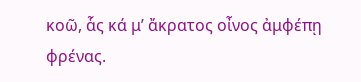κοῶ, ἇς κά μ’ ἄκρατος οἶνος ἀμφέπῃ φρένας.